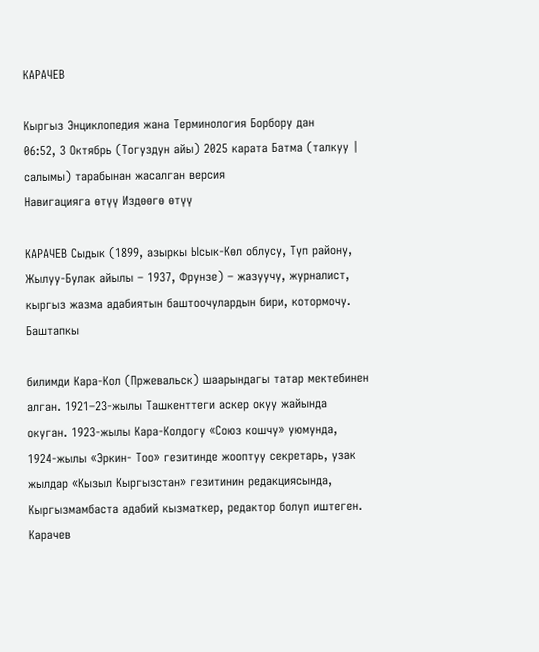КАРАЧЕВ

Кыргыз Энциклопедия жана Терминология Борбору дан
06:52, 3 Октябрь (Тогуздун айы) 2025 карата Батма (талкуу | салымы) тарабынан жасалган версия
Навигацияга өтүү Издөөгө өтүү

КАРАЧЕВ Сыдык (1899, азыркы Ысык-Көл облусу, Түп району, Жылуу-Булак айылы – 1937, Фрунзе) – жазуучу, журналист, кыргыз жазма адабиятын баштоочулардын бири, котормочу. Баштапкы

билимди Кара-Кол (Пржевальск) шаарындагы татар мектебинен алган. 1921–23-жылы Ташкенттеги аскер окуу жайында окуган. 1923-жылы Кара-Колдогу «Союз кошчу» уюмунда, 1924-жылы «Эркин- Тоо» гезитинде жооптуу секретарь, узак жылдар «Кызыл Кыргызстан» гезитинин редакциясында, Кыргызмамбаста адабий кызматкер, редактор болуп иштеген. Карачев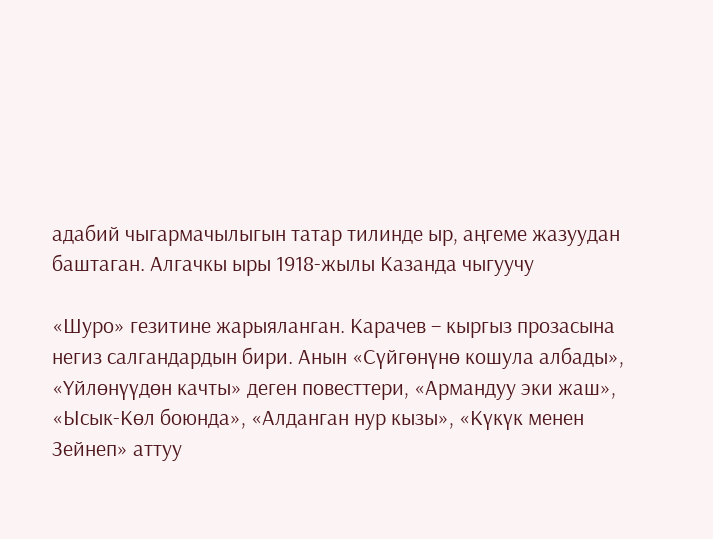адабий чыгармачылыгын татар тилинде ыр, аңгеме жазуудан баштаган. Алгачкы ыры 1918-жылы Казанда чыгуучу

«Шуро» гезитине жарыяланган. Карачев – кыргыз прозасына негиз салгандардын бири. Анын «Сүйгөнүнө кошула албады», «Үйлөнүүдөн качты» деген повесттери, «Армандуу эки жаш», «Ысык-Көл боюнда», «Алданган нур кызы», «Күкүк менен Зейнеп» аттуу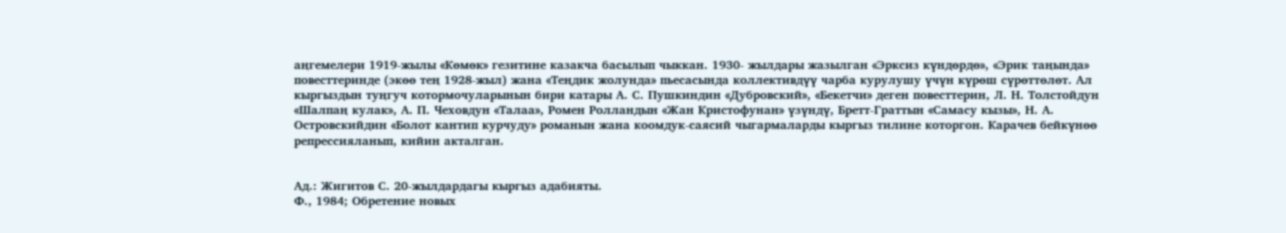аңгемелери 1919-жылы «Көмөк» гезитине казакча басылып чыккан. 1930- жылдары жазылган «Эрксиз күндөрдө», «Эрик таңында» повесттеринде (экөө тең 1928-жыл) жана «Теңдик жолунда» пьесасында коллективдүү чарба курулушу үчүн күрөш сүрөттөлөт. Ал кыргыздын туңгуч котормочуларынын бири катары А. С. Пушкиндин «Дубровский», «Бекетчи» деген повесттерин, Л. Н. Толстойдун «Шалпаң кулак», А. П. Чеховдун «Талаа», Ромен Ролландын «Жан Кристофунан» үзүндү, Бретт-Граттын «Самасу кызы», Н. А. Островскийдин «Болот кантип курчуду» романын жана коомдук-саясий чыгармаларды кыргыз тилине которгон. Карачев бейкүнөө репрессияланып, кийин акталган.


Ад.: Жигитов С. 20-жылдардагы кыргыз адабияты.
Ф., 1984; Обретение новых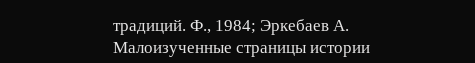традиций. Ф., 1984; Эркебаев А. Малоизученные страницы истории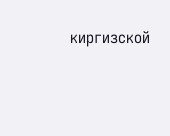киргизской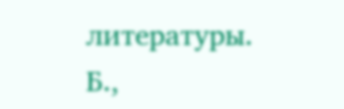литературы. Б.,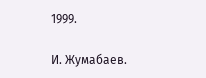1999.

И. Жумабаев.